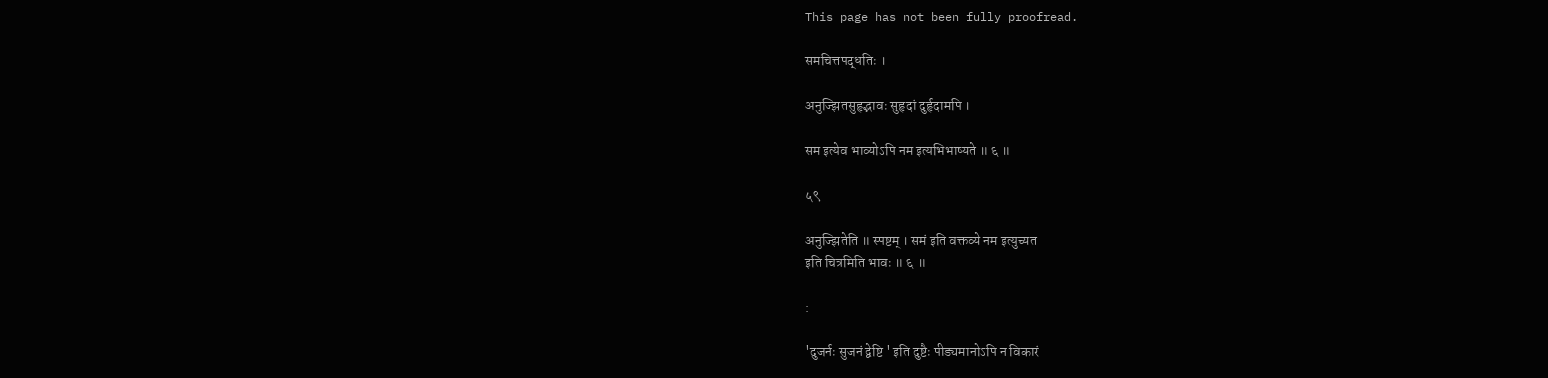This page has not been fully proofread.

समचित्तपद्धतिः ।

अनुज्झितसुहृद्भावः सुहृदां दुर्हृदामपि ।

सम इत्येव भाव्योऽपि नम इत्यभिभाष्यते ॥ ६ ॥

५९

अनुज्झितेति ॥ स्पष्टम् । समं इति वक्तव्ये नम इत्युच्यत
इति चित्रमिति भावः ॥ ६ ॥

:

'दुजर्नः सुजनं द्वेष्टि ' इति दुष्टैः पीड्यमानोऽपि न विकारं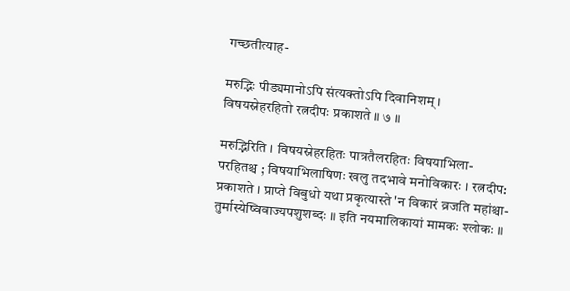गच्छतीत्याह-

मरुद्भिः पीड्यमानोऽपि संत्यक्तोऽपि दिवानिशम् ।
विषयस्नेहरहितो रत्नदीपः प्रकाशते ॥ ७ ॥

मरुद्भिरिति । विषयस्नेहरहितः पात्रतैलरहितः विषयाभिला-
परहितश्च ; विषयाभिलाषिणः खलु तदभावे मनोविकारः । रत्नदीप:
प्रकाशते । प्राप्ते विबुधो यथा प्रकृत्यास्ते 'न विकारं व्रजति महांश्चा-
तुर्मास्येष्विवाज्यपशुशब्दः ॥ इति नयमालिकायां मामकः श्लोकः ॥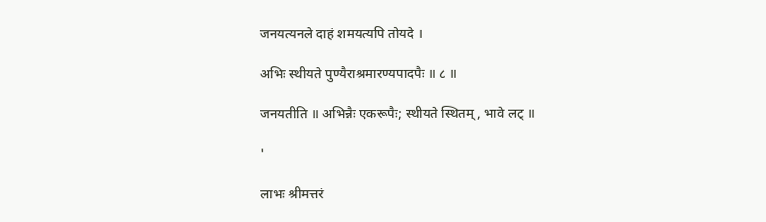जनयत्यनले दाहं शमयत्यपि तोयदे ।

अभिः स्थीयते पुण्यैराश्रमारण्यपादपैः ॥ ८ ॥

जनयतीति ॥ अभिन्नैः एकरूपैः; स्थीयते स्थितम्, भावे लट् ॥

'

लाभः श्रीमत्तरं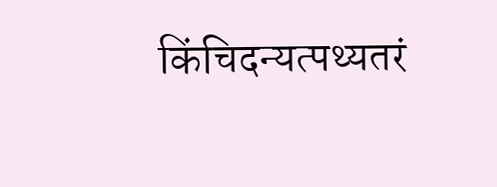किंचिदन्यत्पथ्यतरं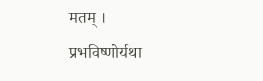मतम् । प्रभविष्णोर्यथा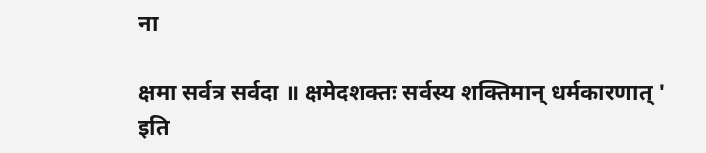ना

क्षमा सर्वत्र सर्वदा ॥ क्षमेदशक्तः सर्वस्य शक्तिमान् धर्मकारणात् '
इति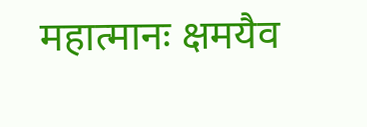महात्मानः क्षमयैव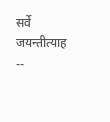सर्वे जयन्तीत्याह --